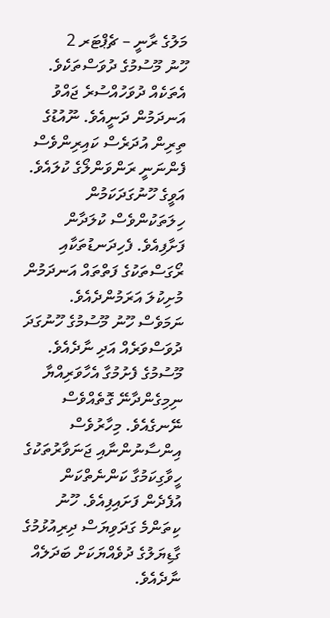މަލުގެ ރާނީ – ޗެޕްޓަރ 2
ހޫނު މޫސުމުގެ ދުވަސްތަކެވެ. އެތަކެއް ދުވަހުއްސުރެ ޖައްވު އަނދަމުން ދަނީއެވެ. ނޫއުޑުގެ ތިރިން އުދަރެސް ކައިރިންވެސް ފެންނަނީ ރަންވަންލޯގެ ކުލައެވެ. އަވީގެ ހޫނުގަދަކަމުން ހިލަތަކުންވެސް ކުލަދާން ފަށާފިއެވެ. ފެހިދަނޑުތަކާއި ރޯގަސްތަކުގެ ފަތްތައް އަނދަމުން މުށިކުލަ އަރަމުންދެއެވެ. ނަމަވެސް ހޫނު މޫސުމުގެ ހޫނުގަދަ ދުވަސްވަރެއް އަދި ނާދެއެވެ. މޫސުމުގެ ފެށުމުގާ އެހާވަރިއްޔާ ނިމިގެންދާނޭ ގޮތެއްވެސް ނޭނގެއެވެ. މިހާރުވެސް އިންސާނުންނާއި ޖަނަވާރުތަކުގެ ހީވާގިކަމުގާ ކަންނެތްކަން އުފެދެން ފަށައިފިއެވެ. ހޫނު ކިތަންމެ ގަދަވިޔަސް ދިރިއުޅުމުގެ ގާޑިޔަލުގެ ދުވެއްޔަކަށް ބަދަލެއް ނާދެއެވެ.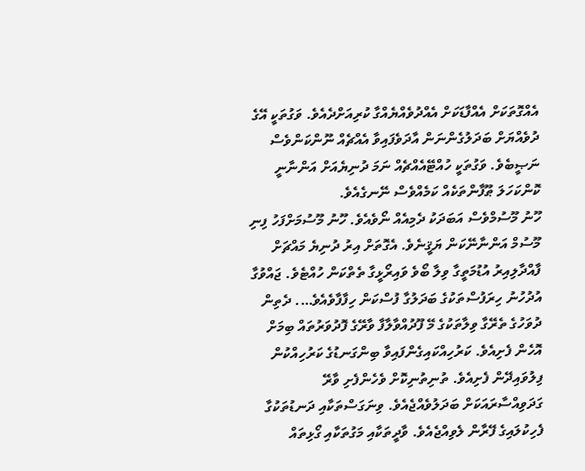އެއްގޮތަކަށް އެއްފާޑަކަށް އެއްދުވެއްޔެއްގާ ކުރިއަށްދެއެވެ. ވަގުތަކީ އޭގެ ދުވެއްޔަށް ބަދަލުގެންނަން އާދަވެފައިވާ އެއްޗެއް ނޫންކަންވެސް ނަޞީބެވެ. ވަގުތަކީ ހުއްޓޭއެއްޗެއް ނަމަ ދުނިޔެއަށް އަންނާނީ ކޮންކަހަލަ ޠޫފާންތަކެއް ކަމެއްވެސް ނޭނގެއެވެ.
ހޫނު މޫސުމްވެސް އަބަދަކު ދެމިއެއް ނޯވެއެވެ. ހޫނު މޫސުމަށްފަހު ފިނި މޫސުމް އަންނާނޭކަން ޔަޤީނެވެ. އެގޮތަށް އިރު ދުނިޔެ މައްޗަށް ފާއްދާލިއިރު އުޑުމަތީގާ ވިލާ ބޯވެ ވައިރޯޅީގާ ތެތްކަން ހުއްޓެވެ. ޖައްވުގާ އުދުހުނު ހިރަފުސްތަކުގެ ބަދަލުގާ ފުސްކަން ހިފާފާވެއެވެ…. ދެތިން ދުވަހުގެ ތެރޭގާ ވިލާތަކުގެ މޭ ފޫދުއްވާލާފާ ވާރޭގެ ފޮދުވަރުތައް ބިމަށް އޮހެން ފެށިއެވެ. ކަރުހިއްކައިގެންފައިވާ ބިންގަނޑުގެ ކަރުހިއްކުން ފިލުވައިދޭން ފެށިއެވެ. ތުނިތުނިކޮށް ވެހެންފެށި ވާރޭ ގަދަވިއްސާރައަކަށް ބަދަލުވެއްޖެއެވެ. ވިނަގަސްތަކާއި ދަނޑުތަކުގާ ފެހިކުލައިގެ ފޭރާން ލެވިއްޖެއެވެ. ވާދީތަކާއި މަގުތަކާއި ގޯޅިތައް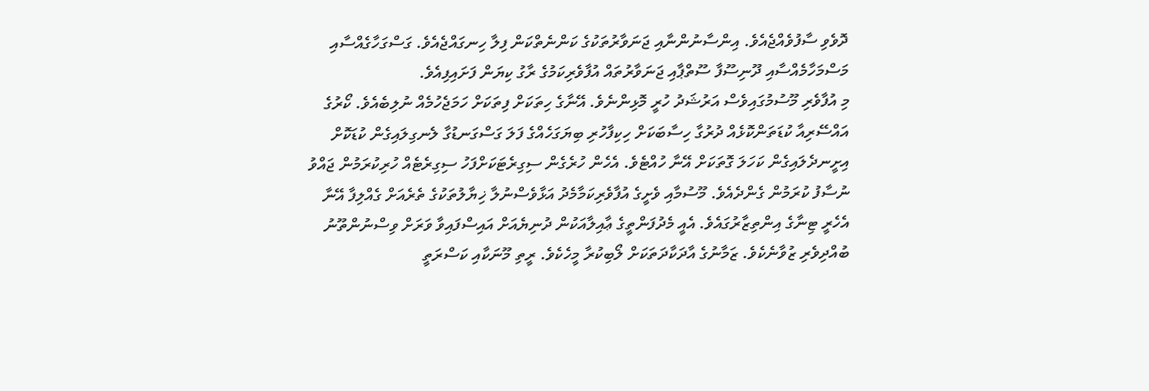ދޮވެވި ސާފުވެއްޖެއެވެ. އިންސާނުންނާއި ޖަނަވާރުތަކުގެ ކަންނެތްކަން ފިލާ ހިނގައްޖެއެވެ. ގަސްގަހާގެއްސާއި މަސްމަހާމެއްސާއި ދޫނިސޫފާ ސޫތްޕާއި ޖަނަވާރުތައް އުފާވެރިކަމުގެ ރާގު ކިޔަން ފަށައިފިއެވެ.
މި އުފާވެރި މޫސުމުގައިވެސް އަރުޝަދު ހުރީ މޮޅިންނެވެ. އޭނާގެ ހިތަކަށް ފިތަކަށް ހަމަޖެހުމެއް ނުލިބެއެވެ. ކޯރުގެ އައްސޭރިއާ ކުޑަތަންކޮޅެއް ދުރުގާ ހިސާބަކަށް ހިކިފާހުރި ބިޔަގަހެއްގެ ފަލަ ގަސްގަނޑުގާ ލެނގިލައިގެން ކުޑަކޮށް އިށީނދެލައިގެން ކަހަލަ ގޮތަކަށް އޭނާ ހުއްޓެވެ. އެހެން ހުރެގެން ސިގިރެޓަކަށްފަހު ސިގިރެޓެއް ހުރިކުރަމުން ޖައްވު ނުސާފު ކުރަމުން ގެންދެއެވެ. މޫސުމާއި ވެށީގެ އުފާވެރިކަމާމެދު އަޅާވެސްނުލާ ޚިޔާލުތަކުގެ ތެރެއަށް ގެއްލިފާ އޭނާ އެހެރީ ޓިނާގެ އިންތިޒާރުގައެވެ. އެއީ މެދުފަންތީގެ ޢާއިލާއަކުން ދުނިޔެއަށް އައިސްފައިވާ ވަރަށް ވިސްނުންތޫނު ބުއްދިވެރި ޒުވާނެކެވެ. ޒަމާނުގެ އާދަކާދަތަކަށް ލޯބިކުރާ މީހެކެވެ. ރީތި މޫނަކާއި ކަސްރަތީ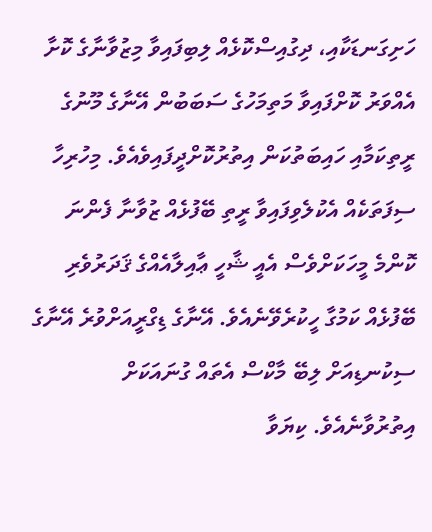ހަށިގަނޑަކާއި، ދިގުއިސްކޮޅެއް ލިބިފައިވާ މިޒުވާނާގެ ކޮށާ އެއްވަރު ކޮށްފައިވާ މަތިމަހުގެ ސަބަބުން އޭނާގެ މޫނުގެ ރީތިކަމާއި ހައިބަތުކަން އިތުރުކޮށްދީފައިވެއެވެ. މިހުރިހާ ސިފަތަކެއް އެކުލެވިފައިވާ ރީތި ބޭފުޅެއް ޒުވާނާ ފެންނަ ކޮންމެ މީހަކަށްވެސް އެއީ ޝާހީ ޢާއިލާއެއްގެ ޤަދަރުވެރި ބޭފުޅެއް ކަމުގާ ހީކުރެވޭނެއެވެ. އޭނާގެ ޑިގްރީއަށްވުރެ އޭނާގެ ސިކުނޑިއަށް ލިބޭ މާކްސް އެތައް ގުނައަކަށް އިތުރުވާނެއެވެ. ކިޔަވާ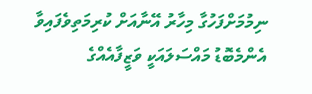ނިމުމަށްފަހުގާ މިހާރު އޭނާއަށް ކުރިމަތިވެފައިވާ އެންމެބޮޑު މައްސަލައަކީ ވަޒީފާއެއްގެ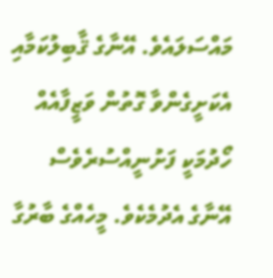މައްސަލައެވެ. އޭނާގެ ޤާބިލުކަމާއި އެކަށީގެންވާ ގޮތުން ވަޒީފާއެއް ހޯދުމަކީ ފަށުނީއްސުރެވެސް އޭނާގެ އެދުމެކެވެ. މީހެއްގެ ބާރުގާ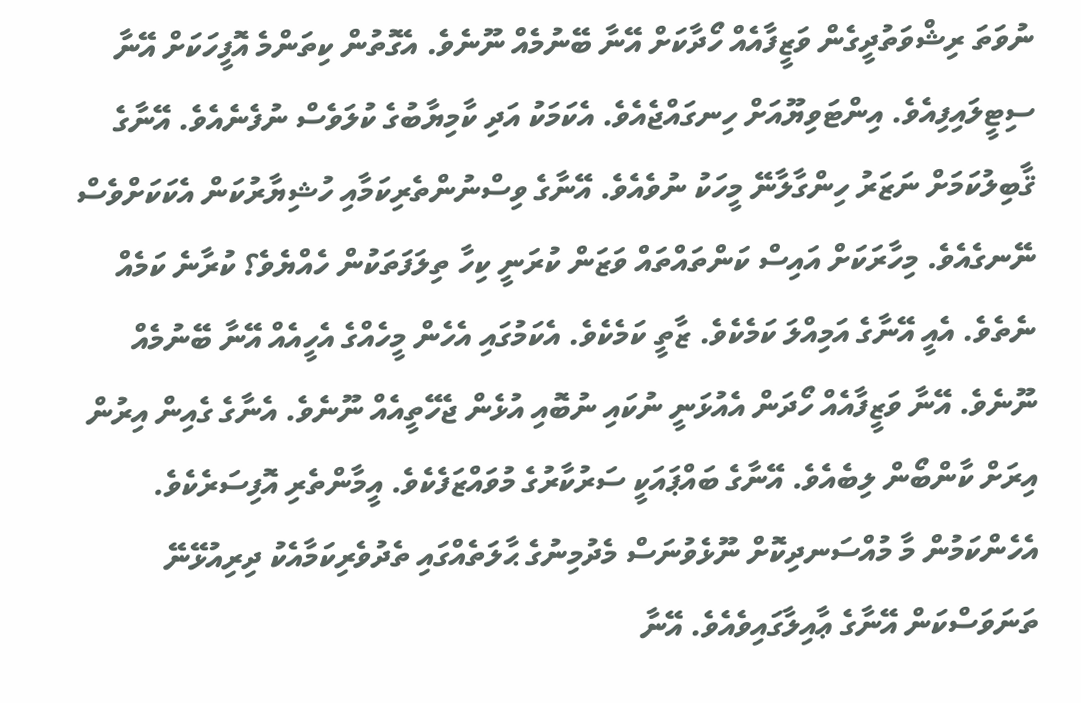ނުވަތަ ރިޝްވަތުދީގެން ވަޒީފާއެއް ހޯދާކަށް އޭނާ ބޭނުމެއް ނޫނެވެ. އެގޮތުން ކިތަންމެ އޮފީހަކަށް އޭނާ ސިޓީލައިފިއެވެ. އިންޓަވިޔޫއަށް ހިނގައްޖެއެވެ. އެކަމަކު އަދި ކާމިޔާބުގެ ކުލަވެސް ނުފެނެއެވެ. އޭނާގެ ޤާބިލުކަމަށް ނަޒަރު ހިންގާލާނޭ މީހަކު ނުވެއެވެ. އޭނާގެ ވިސްނުންތެރިކަމާއި ހުޝިޔާރުކަން އެކަކަށްވެސް ނޭނގެއެވެ. މިހާރަކަށް އައިސް ކަންތައްތައް ވަޒަން ކުރަނީ ކިހާ ތިލަފަތަކުން ހެއްޔެވެ؟ ކުރާނެ ކަމެއް ނެތެވެ. އެއީ އޭނާގެ އަމިއްލަ ކަމެކެވެ. ޒާތީ ކަމެކެވެ. އެކަމުގައި އެހެން މީހެއްގެ އެހީއެއް އޭނާ ބޭނުމެއް ނޫނެވެ. އޭނާ ވަޒީފާއެއް ހޯދަން އެއުޅަނީ ނުކައި ނުބޮއި އުޅެން ޖެހޭތީއެއް ނޫނެވެ. އެނާގެ ގެއިން އިރުން އިރަށް ކާންބޯން ލިބެއެވެ. އޭނާގެ ބައްޕައަކީ ސަރުކާރުގެ މުވައްޒަފެކެވެ. އީމާންތެރި އޮފިސަރެކެވެ. އެހެންކަމުން މާ މުއްސަނދިކޮށް ނޫޅެވުނަސް މެދުމިނުގެ ޙާލަތެއްގައި ތެދުވެރިކަމާއެކު ދިރިއުޅޭނޭ ތަނަވަސްކަން އޭނާގެ ޢާއިލާގައިވެއެވެ. އޭނާ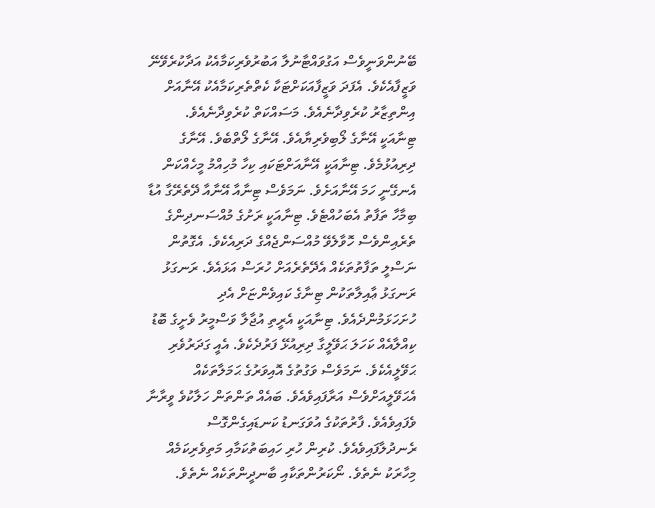ބޭނުންވަނީވެސް އަގުވައްޓާނުލާ އަބުރުވެރިކަމާއެކު އަދާކުރެވޭނޭ ވަޒީފާއެކެވެ. އެފަދަ ވަޒީފާއަކަށްޓަކާ ކެތްތެރިކަމާއެކު އޭނާއަށް އިންތިޒާރު ކުރެވިދާނެއެވެ. މަސައްކަތް ކުރެވިދާނެއެވެ.
ޓިނާއަކީ އޭނާގެ ލޯބިވެރިޔާއެވެ. އޭނާގެ ލޯތްބެވެ. އޭނާގެ ދިރިއުޅުމެވެ. ޓިނާއަކީ އޭނާއަށްޓަކައި ކިހާ މުހިއްމު މީހެއްކަން އެނގޭނީ ހަމަ އޭނާއަށެވެ. ނަމަވެސް ޓިނާއާ އޭނާއާ ދޭތެރޭގާ އުޑާ ބިމާހާ ތަފާތު އެބަހުއްޓެވެ. ޓިނާއަކީ ރަށުގެ މުއްސަނދިންގެ ތެރެއިންވެސް ހޮވާލެވޭ މުއްސަންޖެއްގެ ދަރިއެކެވެ. އެގޮތުން ނަސްލީ ތަފާތުތަކެއް އެދޭތެރެއަށް ހުރަސް އަޅައެވެ. ރަނގަޅު ރަނގަޅު ޢާއިލާތަކުން ޓިނާގެ ކައިވެންޏަށް އެދި ހުށަހަޅަމުންދެއެވެ. ޓިނާއަކީ އެރީތި އުޖާލާ ވަސްމީރު ވެށީގެ ބޮޑު ކިއްލާއެއް ކަހަލަ ޙަވޭލީގާ ދިރިއުޅޭ ފަރުދެކެވެ. އެއީ ގަދަރުވެރި ޙަވޭލީއެކެވެ. ނަމަވެސް ވަގުތުގެ އޮއިވަރުގެ ޙަމަލާތަކެއް އެޙަވޭލީއަށްވެސް އަރާފައިވެއެވެ. ބައެއް ތަންތަން ހަލާކުވެ ވީރާނާ ވެފައިވެއެވެ. ފާރުތަކުގެ އުވަގަނޑު ކަނޑައިގެންގޮސް ރެނދުލާފައިވެއެވެ. ކުރިން ހުރި ހައިބަތުކަމާއި މަތިވެރިކަމެއް މިހާރަކު ނެތެވެ. ނޯކަރުންތަކާއި ބާނދީންތަކެއް ނެތެވެ.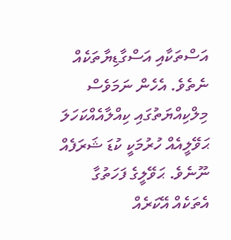އަސްތަކާއި އަސްގާޑިޔާތަކެއް ނެތެވެ. އެހެން ނަމަވެސް މިލްކިއްޔަތުގައި ކިއްލާއެއްކަހަލަ ޙަވޭލީއެއް ހުރުމަކީ ކުޑަ ޝަރަފެއް ނޫނެވެ. ޙަވޭލީގެ ފަހަތުގާ އެތަކެއް އޭކަރެއް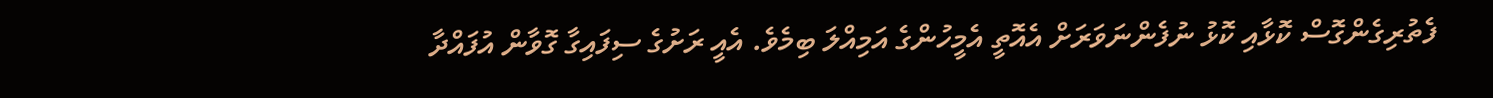ފެތުރިގެންގޮސް ކޮޅާއި ކޮޅު ނުފެންނަވަރަށް އެއޮތީ އެމީހުންގެ އަމިއްލަ ބިމެވެ. އެއީ ރަށުގެ ސިފައިގާ ގޮވާން އުފައްދާ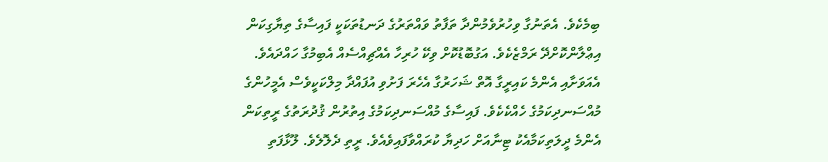ބިމެކެވެ. އެތަނުގާ ވިހުރުވެމުންދާ ތަފާތު ވައްތަރުގެ ދަނޑުތަކަކީ ފައިސާގެ ތިޔާގިކަން އިޢްލާންކޮށްދޭ ރަމްޒެކެވެ. އަގުބޮޑުކޮށް ވިކޭ ހުރިހާ އެއްޗިއްސެއް އެބިމުގާ ހައްދައެވެ. އެއަވަށާއި އެންމެ ކައިރީގާ އޮތް ޝަހަރުގާ އެހެރަ ފަށުވި އުފައްދާ މިލްކަކީވެސް އެމީހުންގެ މުއްސަނދިކަމުގެ ހެއްކެކެވެ. ފައިސާގެ މުއްސަނދިކަމުގެ އިތުރުން ޤުދުރަތުގެ ރީތިކަން އެންމެ ދީލަތިކަމާއެކު ޓިނާއަށް ހަދިޔާ ކުރައްވާފައިވެއެވެ. ރީތި ދެލޮލެވެ. ލޫޅާފަތި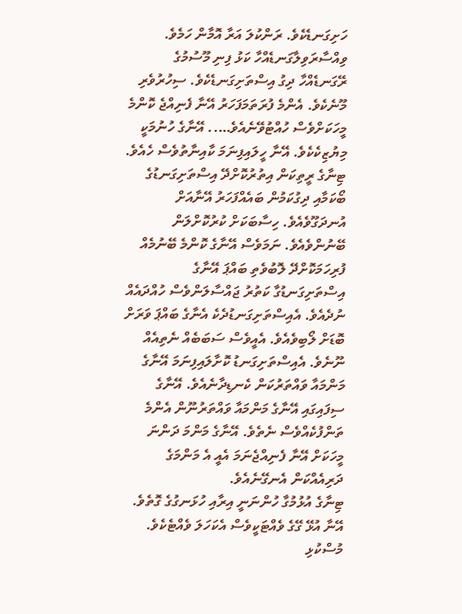ހަށިގަނޑެކެވެ. ރަންކުލަ އަރާ އޮމާން ހަމެވެ. ވިއްސާރަވިލާގަނޑެއްހާ ކަޅު ފިނި މޫސުމުގެ ރޭގަނޑެއްހާ ދިގު އިސްތަށިގަނޑެކެވެ. ސިހުރުވެރި މޫނެކެވެ. އެންމެ ފުރަތަމަފަހަރު އޭނާ ފެނިއްޖެ ކޮންމެ މީހަކަށްވެސް ހުއްޓުވޭނެއެވެ….. އޭނާގެ ހުނުމަކީ މިޔުޒިކެކެވެ. އޭނާ ހީލައިފިނަމަ ކާއިނާތުވެސް ހެއެވެ.
ޓިނާގެ ރީތިކަން އިތުރުކޮށްދޭ އިސްތަށިގަނޑުގެ ބޯކަމާއި ދިގުކަމުން ބައެއްފަހަރު އޭނާއަށް އުނދަގޫވެއެވެ. ހިސާބަކަށް ކުރުކޮށްލަން ބޭނުންވެއެވެ. ނަމަވެސް އޭނާގެ ކޮންމެ ބޭނުމެއް ފުރިހަމަކޮށްދޭ ލޮބުވެތި ބައްޕަ އޭނާގެ އިސްތަށިގަނޑުގާ ކަތުރު ޖައްސާލަންވެސް ހުއްދައެއް ނުދެއެވެ. އެއިސްތަށިގަނޑުދެކެ އެނާގެ ބައްޕަ ވަރަށް ބޮޑަށް ލޯބިވެއެވެ. އެއީވެސް ސަބަބެއް ނެތިއެއް ނޫނެވެ. އެއިސްތަށިގަނޑު ކޮށާލައިފިނަމަ އޭނާގެ މަންމައާ ވައްތަރުކަން ކެނޑިދާނެއެވެ. އޭނާގެ ސިފައިގައި އޭނާގެ މަންމައާ ވައްތަރުނޫން އެންމެ ތަންފުކެއްވެސް ނެތެވެ. އޭނާގެ މަންމަ ދަންނަ މީހަކަށް އޭނާ ފެނިއްޖެނަމަ އެއީ އެ މަންމަގެ ދަރިއެއްކަން އެނގޭނެއެވެ.
ޓިނާގެ އުޅުމުގާ ހުންނަނީ އިރާއި ހުޅަނގުގެ ގޮތެވެ. އޭނާ އުޅޭ ގޭގެ ވެއްޓަކީވެސް އެކަހަލަ ވެއްޓެކެވެ. މުސްކުޅި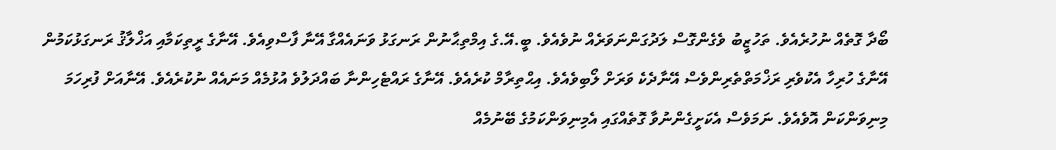ބޯދާ ގޮތެއް ނުހުރެއެވެ. ތަހުޒީބު ވެގެންގޮސް ލަދުގަންނަވަރެއް ނުވެއެވެ. ބީ.އޭ.ގެ އިމްތިޙާނުން ރަނގަޅު ވަނައެއްގާ އޭނާ ފާސްވިއެވެ. އޭނާގެ ރީތިކަމާއި އަޚްލާޤު ރަނގަޅުކަމުން އޭނާގެ ހުރިހާ އެކުވެރި ރަޚްމަތްތެރިންވެސް އޭނާދެކެ ވަރަށް ލޯބިވެއެވެ. އިޙްތިރާމް ކުރެއެވެ. އޭނާގެ ރައްޓެހިންނާ ބައްދަލުވެ އުޅުމެއް މަނައެއް ނުކުރެއެވެ. އޭނާއަށް ފުރިހަމަ މިނިވަންކަން އޮވެއެވެ. ނަމަވެސް އެކަށީގެންނުވާ ގޮތެއްގައި އެމިނިވަންކަމުގެ ބޭނުމެއް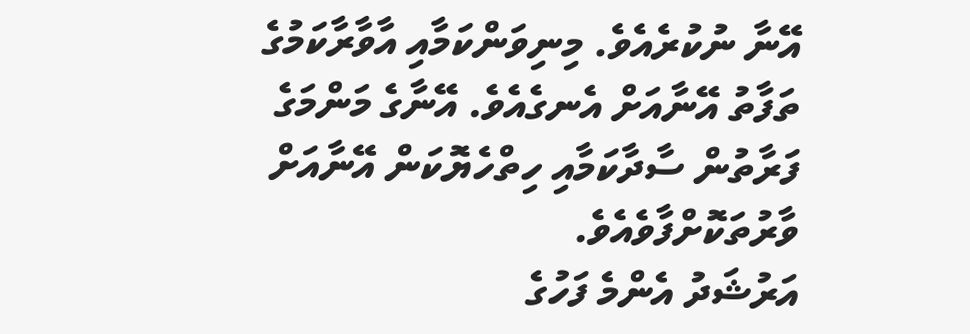އޭނާ ނުކުރެއެވެ. މިނިވަންކަމާއި އާވާރާކަމުގެ ތަފާތު އޭނާއަށް އެނގެއެވެ. އޭނާގެ މަންމަގެ ފަރާތުން ސާދާކަމާއި ހިތްހެޔޮކަން އޭނާއަށް ވާރުތަކޮށްފާވެއެވެ.
އަރުޝަދު އެންމެ ފަހުގެ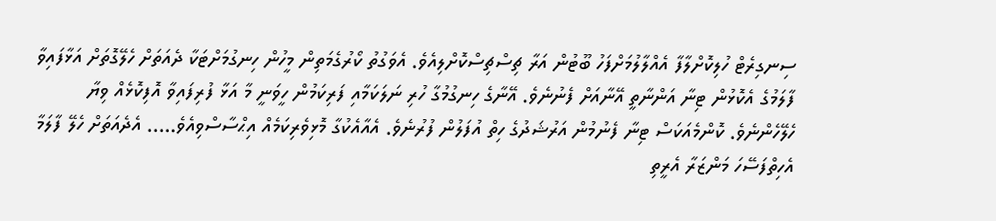ސިނގިރެޓް ހުލިކޮށްލާފާ އެއްލާލުމަށްފަހު ބޫޓުން އަރާ ޗިސްޗިސްކޮށްލިއެވެ. އެވަގުތު ކޯރުގެމަތިން މީހުން ހިނގުމަށްޓަކާ ދެއަތަށް ހެލޭގޮތަށް އަޅާފައިވާ ފާލަމުގެ އެކޮޅުން ޓިނާ އަންނާތީ އޭނާއަށް ފެނުނެވެ. އޭނާގެ ހިނގުމުގާ ހުރި ނަލަކަމާއި ފަރިކަމުން ހީވަނީ މާ އަޅާ ފުރިފައިވާ އޮފިކޮޅެއް ވިޔާ ހެލޭހެންނެވެ. ކޮންމެއަކަސް ޓިނާ ފެނުމުން އަރުޝަދުގެ ހިތް އުފަލުން ފުރުނެވެ. އެއާއެކުގާ މޮޅިވެރިކަމެއް އިޙްސާސްވިއެވެ….. އެދެއަތަށް ހެލޭ ފާލަމާ އެހިތްފަސޭހަ މަންޒަރާ އެރީތި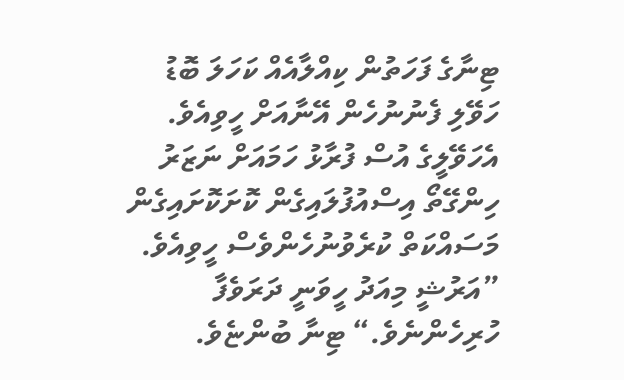ޓިނާގެ ފަހަތުން ކިއްލާއެއް ކަހަލަ ބޮޑު ހަވޭލި ފެނުނުހެން އޭނާއަށް ހީވިއެވެ. އެހަވޭލީގެ އުސް ފުރާޅު ހަމައަށް ނަޒަރު ހިންގޭތޯ އިސްއުފުލައިގެން ކޮށަކޮށައިގެން މަސައްކަތް ކުރެވުނުހެންވެސް ހީވިއެވެ.
”އަރުޝީ މިއަދު ހީވަނީ ދަރަވެފާ ހުރިހެންނެވެ.“ ޓިނާ ބުންޏެވެ.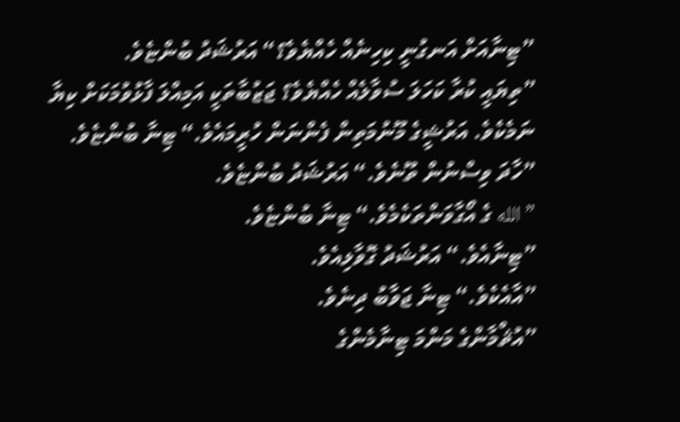”ޓިނާއަށް އަނގުނީ ކިހިނެއް ހެއްޔެވެ؟“ އަރުޝަދު ބުންޏެވެ.
”ތިޔައީ ކުރާ ކަހަލަ ސުވާލެއް ހެއްޔެވެ؟ ޖަޒުބާތަކީ އަމިއްލަ ފާޅުވުމަކަށް ކިޔާ ނަމެކެވެ. އަރުޝީގެ މޫނުމަތިން ފެންނަން ހުރީމައެވެ.“ ޓިނާ ބުންޏެވެ.
”ހާދަ ވިސްނުން ތޫނެވެ.“ އަރުޝަދު ބުންޏެވެ.
”الله ގެ އޯގާވަންތަކެމެވެ.“ ޓިނާ ބުންޏެވެ.
”ޓިނާއެވެ.“ އަރުޝަދު ގޮވާލިއެވެ.
”އާއެކެވެ.“ ޓިނާ ޖަވާބު ދިނެވެ.
”އުޘްމާންގެ މަންމަ ޓިނާމެންގެ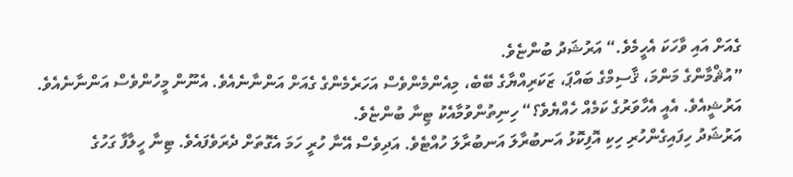ގެއަށް އައި ވާހަކަ އެހީމެވެ.“ އަރުޝަދު ބުންޏެވެ.
”އުޘްމާންގެ މަންމަ، ޤާސިމްގެ ބައްޕަ، ޒަކަރިއްޔާގެ ބޭބެ، މިއެންމެންވެސް އަހަރެމެންގެ ގެއަށް އަންނާނެއެވެ. އެނޫން މީހުންވެސް އަންނާނެއެވެ. އަރުޝީއެވެ. އެއީ އެހާވަރުގެ ކަމެއް ހެއްޔެވެ؟“ ހިނިތުންވުމާއެކު ޓިނާ ބުންޏެވެ.
އަރުޝަދު ހިފައިގެންހުރި ހިކި އޮފިކޮޅު އަނބުރާލަ އަނބުރާލަ ހުއްޓެވެ. އަދިވެސް އޭނާ ހުރީ ހަމަ އެގޮތަށް ދެރަވެފައެވެ. ޓިނާ ހީލާފާ ގަހުގެ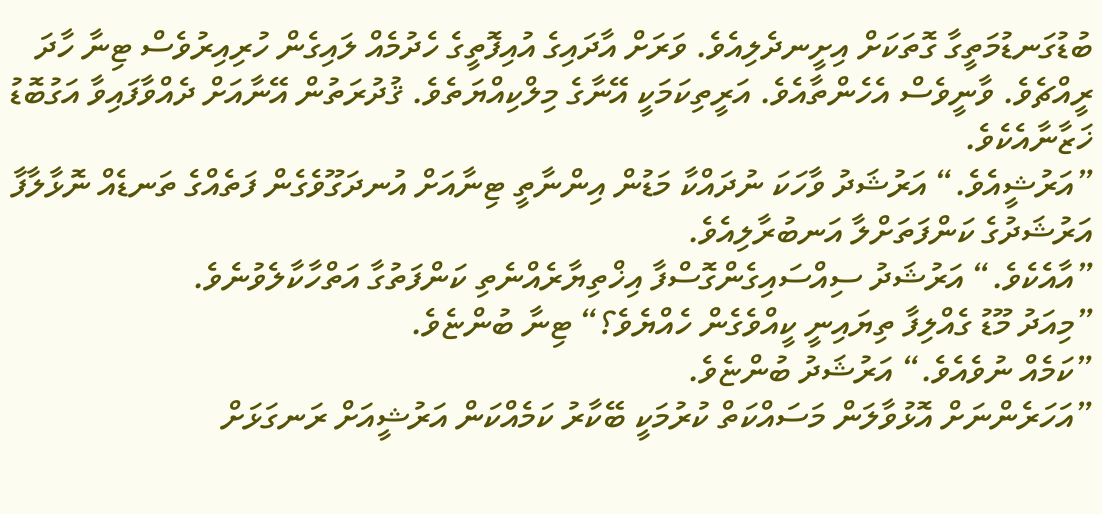ބުޑުގަނޑުމަތީގާ ގޮތަކަށް އިށީނދެލިއެވެ. ވަރަށް އާދައިގެ އުއިފޮތީގެ ހެދުމެއް ލައިގެން ހުރިއިރުވެސް ޓިނާ ހާދަ ރީއްޗެވެ. ވާނީވެސް އެހެންތާއެވެ. އަރީތިކަމަކީ އޭނާގެ މިލްކިއްޔަތެވެ. ޤުދުރަތުން އޭނާއަށް ދެއްވާފައިވާ އަގުބޮޑު ޚަޒާނާއެކެވެ.
”އަރުޝީއެވެ.“ އަރުޝަދު ވާހަކަ ނުދައްކާ މަޑުން އިންނާތީ ޓިނާއަށް އުނދަގޫވެގެން ފަތެއްގެ ތަނޑެއް ނޮޅާލާފާ އަރުޝަދުގެ ކަންފަތަށްލާ އަނބުރާލިއެވެ.
”އާއެކެވެ.“ އަރުޝަދު ސިއްސައިގެންގޮސްފާ އިޚްތިޔާރެއްނެތި ކަންފަތުގާ އަތްހާކާލެވުނެވެ.
”މިއަދު މޫޑު ގެއްލިފާ ތިޔައިނީ ކީއްވެގެން ހެއްޔެވެ؟“ ޓިނާ ބުންޏެވެ.
”ކަމެއް ނުވެއެވެ.“ އަރުޝަދު ބުންޏެވެ.
”އަހަރެންނަށް އޮޅުވާލަން މަސައްކަތް ކުރުމަކީ ބޭކާރު ކަމެއްކަން އަރުޝީއަށް ރަނގަޅަށް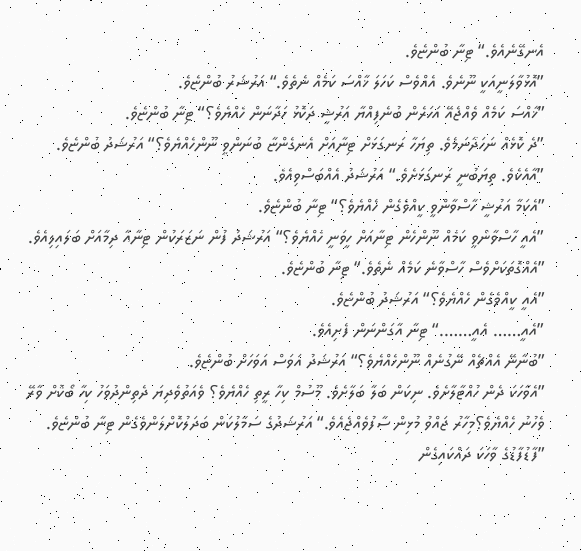އެނގޭނެއެވެ.“ ޓިނާ ބުންޏެވެ.
”އޮޅުވާލަނީއަކީ ނޫނެވެ. އެއްވެސް ކަހަލަ ޚާއްސަ ކަމެއް ނެތެވެ.“ އަރުޝަރު ބުންޏެވެ.
”ޚާއްސަ ކަމެއް ވެއްޖެއޭ އަހަރެން ބުނެފިއްޔާ އަރުޝީ ދަކޮޅު ހަދާނަން ހެއްޔެވެ؟“ ޓިނާ ބުންޏެވެ.
”ދެ ކޮޅެއް ނަހަދާނަމެވެ. ތިޔަހާ ރަނގަޅަށް ޓިނާއަށް އެނގެންޏާ ބުނަންވީ ނޫންހެއްޔެވެ؟“ އަރުޝަދު ބުންޏެވެ.
”އާއެކެވެ. ތިޔަބުނީ ރަނގަޅަށެވެ.“ އަރުޝަދު އެއްބަސްވިއެވެ.
”އެކަމާ އަރުޝީ ހާސްވާންވީ ކީއްވެގެން ހެއްޔެވެ؟“ ޓިނާ ބުންޏެވެ.
”އެއީ ހާސްވާންވީ ކަމެއް ނޫންހެން ޓިނާއަށް ހީވަނީ ހެއްޔެވެ؟“ އަރުޝަދު ފުން ނަޒަރަކުން ޓިނާއާ ދިމާއަށް ބަލައިލިއެވެ.       ”އެއްގޮތަކަށްވެސް ހާސްވާނެ ކަމެއް ނެތެވެ.“ ޓިނާ ބުންޏެވެ.
”އެއީ ކީއްވެގެން ހެއްޔެވެ؟“ އަރުޝަދު ބުންޏެވެ.
”އެއީ…… އެއީ…….“ ޓިނާ އާގަންނަން ފެށިއެވެ.
”ބުނާނޭ އެއްޗެއް ނޭގުނެއް ނޫންހެއްޔެވެ؟“ އަރުޝަދު އަވަސް އަވަހަށް ބުންޏެވެ.
”އެވާހަކަ ދެން ހުއްޓާލާށެވެ. ނިކަން ބަލާ ބަލާށެވެ. މޫސުމް ކިހާ ރީތި ހެއްޔެވެ؟ ވެއަތުވެދިޔަ ދެތިންދުވަހު ކިހާ ބޯކޮށް ވާރޭ ވެހުނު ހެއްޔެވެ؟މިހާރު ޖައްވު މުޅިން ސާފުވެއްޖެއެވެ.“ އަރުޝަދުގެ ސަމާލުކަން ބަދަލުކޮށްލަންވެގެން ޓިނާ ބުންޏެވެ.
”ފާޑުފާޑުގެ ވާހަކަ ދައްކައިގެން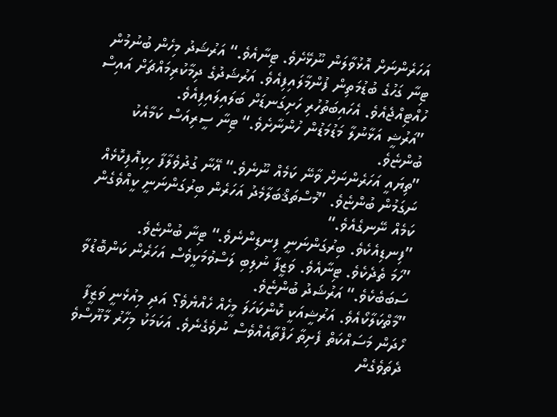އަހަރެންނަށް އޮޅުވާލަން ނޫޅޭށެވެ. ޓިނާއެވެ.“ އަރުޝަދު މިހެން ބުނުމުން ޓިނާ ގަހުގެ ބުޑުމަތިން ފުންމާލައިފިއެވެ. އަރުޝަދުގެ ދިމާކުރިމައްޗަށް އައިސް ހުއްޓިއްޖެއެވެ. އެހައިބަތުހުރި ހަށިގަނޑަށް ބަލައިލައިފިއެވެ.
”އަރުޝީ އަޅާނުލާ މަޑުމަޑުން ހުންނާށެވެ.“ ޓިނާ ސީރިއަސް ކަމާއެކު ބުންޏެވެ.
”ތިޔައީ އަހަރެންނަށް ވާނޭ ކަމެއް ނޫނެވެ.“ އޭނާ ގުދުވެލާފާ ހިކިއޮފިކޮޅެއް ނަގަމުން ބުންޏެވެ. ”މުސްތަޤްބަލާމެދު އަހަރެން ބިރުގަންނަނީ ކީއްވެގެން ކަމެއް ނޭނގެއެވެ.“
”ފިނޑިއެކެވެ. ބިރުގަންނަނީ ފިނޑިންނެވެ.“ ޓިނާ ބުންޏެވެ.
”ހަމަ ތެދެކެވެ. ޓިނާއެވެ. ވަޒީފާ ނުލިބި ލަސްވުމަކީވެސް އަހަރެން ކަންބޮޑުވާ ސަބަބެކެވެ.“ އަރުޝަދު ބުންޏެވެ.
”މާތްކަލާކޯއެވެ. އަރުޝީއަކީ ކޮންކަހަލަ މީހެއް ހެއްޔެވެ؟ އަދި މިއުޅެނީ ވަޒީފާ ހޯދަން މަސައްކަތް ފެށިތާ ހަފްތާއެއްވެސް ނުވެގެނެވެ. އަކަމަކު މިހާރު މާޔޫސްވެ ދެތަވެގެން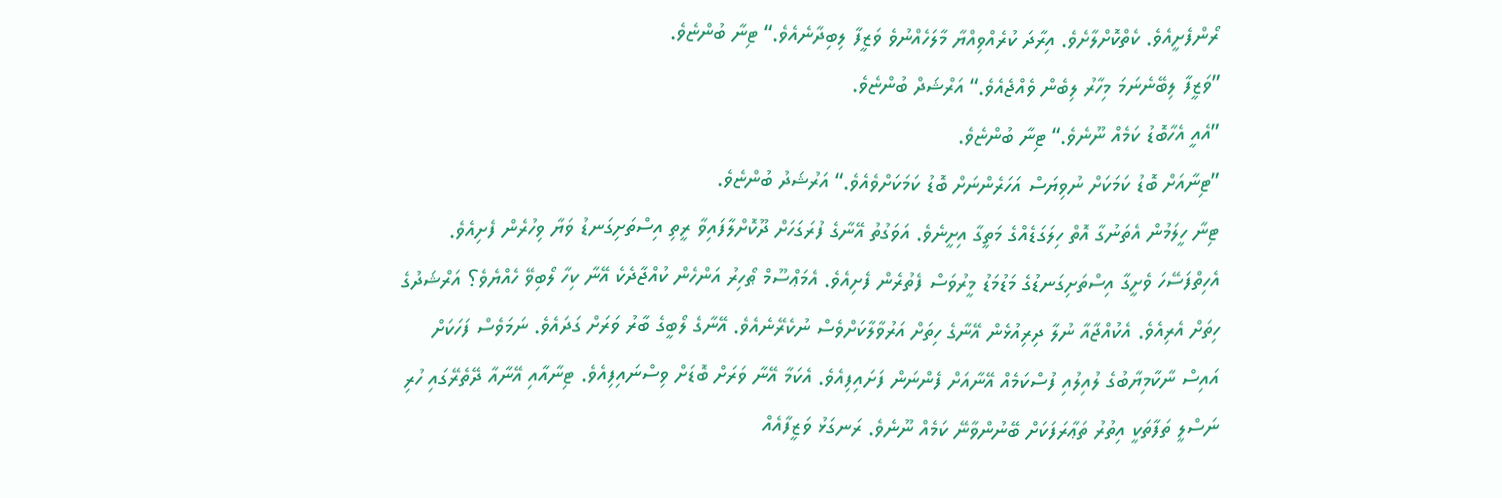ރޯންފެށީއެވެ. ކެތްކޮށްލާށެވެ. އިރާދަ ކުރެއްވިއްޔާ މާލަހެއްނުވެ ވަޒީފާ ލިބިދާނެއެވެ.“ ޓިނާ ބުންޏެވެ.
”ވަޒީފާ ލިބޭނެނަމަ މިހާރު ލިބެން ވެއްޖެއެވެ.“ އަރްޝަދް ބުންޏެވެ.
”އެއީ އެހާބޮޑު ކަމެއް ނޫނެވެ.“ ޓިނާ ބުންޏެވެ.
”ޓިނާއަށް ބޮޑު ކަމަކަށް ނުވިޔަސް އަހަރެންނަށް ބޮޑު ކަމަކަށްވެއެވެ.“ އަރުޝަދު ބުންޏެވެ.
ޓިނާ ހީލަމުން އެތަނުގާ އޮތް ހިލަގަޑެއްގެ މަތީގާ އިށީނެވެ. އަވަގުތު އޭނާގެ ފުރަގަހަށް ދޫކޮށްލާފައިވާ ރީތި އިސްތަށިގަނޑު ވަޔާ ވިހުރެން ފެށިއެވެ. އެހިތްފަސޭހަ ވެށީގާ އިސްތަށިގަނޑުގެ މަޑުމަޑު މީރުވަސް ފެތުރެން ފެށިއެވެ. އެމަޢްސޫމް ޠޯހިރު އަންހެން ކުއްޖާދެކެ އޭނާ ކިހާ ލޯބިވޭ ހެއްޔެވެ؟ އަރްޝަދުގެ ހިތަށް އެރިއެވެ. އެކުއްޖާއާ ނުލާ ދިރިއުޅެން އޭނާގެ ހިތަށް އަރުވާލާކަށްވެސް ނުކެރޭނެއެވެ. އޭނާގެ ލޯބީގެ ބާރު ވަރަށް ގަދައެވެ. ނަމަވެސް ފަހަކަށް އައިސް ނާކާމިޔާބުގެ ލުއިލުއި ފުސްކަމެއް އޭނާއަށް ފެންނަން ފަށައިފިއެވެ. އެކަމާ އޭނާ ވަރަށް ބޮޑަށް ވިސްނައިފިއެވެ. ޓިނާއާއި އޭނާއާ ދޭތެރޭގައި ހުރި ނަސްލީ ތަފާތަކީ އިތުރު ތަޢާރަފަކަށް ބޭނުންވާނޭ ކަމެއް ނޫނެވެ. ރަނގަޅު ވަޒީފާއެއް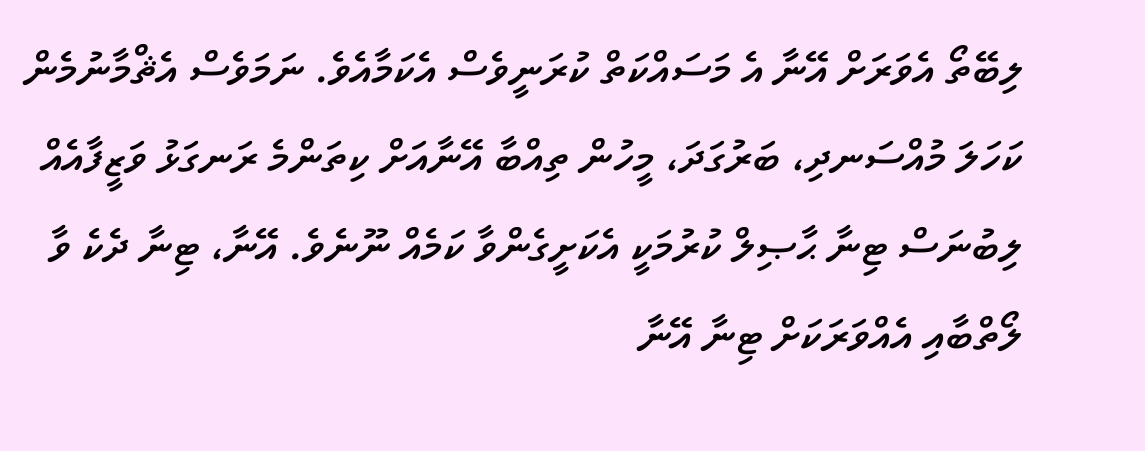ލިބޭތޯ އެވަރަށް އޭނާ އެ މަސައްކަތް ކުރަނީވެސް އެކަމާއެވެ. ނަމަވެސް އެޘްމާނުމެން ކަހަލަ މުއްސަނދި، ބަރުގަދަ، މީހުން ތިއްބާ އޭނާއަށް ކިތަންމެ ރަނގަޅު ވަޒީފާއެއް ލިބުނަސް ޓިނާ ޙާޞިލް ކުރުމަކީ އެކަށީގެންވާ ކަމެއް ނޫނެވެ. އޭނާ، ޓިނާ ދެކެ ވާ ލޯތްބާއި އެއްވަރަކަށް ޓިނާ އޭނާ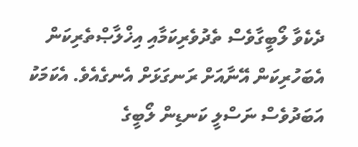ދެކެވާ ލޯބީގާވެސް ތެދުވެރިކަމާއި އިޚްލާޞްތެރިކަން އެބަހުރިކަން އޭނާއަށް ރަނގަޅަށް އެނގެއެވެ. އެކަމަކު އަބަދުވެސް ނަސްލީ ކަނޑިން ލޯބީގެ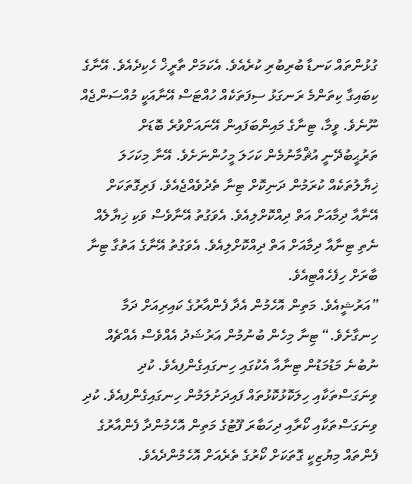ގުޅުންތައް ކަނޑާ ބުރިބުރި ކުރެއެވެ. އެކަމަށް ތާރީޚް ހެކިދެއެވެ. އޭނާގެ ކިބައިގާ ކިތަންމެ ރަނގަޅު ސިފަތަކެއް ހުއްޓަސް އޭނާއަކީ މުއްސަންޖެއް ނޫނެވެ. ވީމާ، ޓިނާގެ މައިންބަފައިން އޭނައަށްވުރެ ބޮޑަށް ތަރުޙީބުދޭނީ އުޘްމާނުމެން ކަހަލަ މީހުންނަށެވެ. އޭނާ މިކަހަލަ ޚިޔާލުތަކެއް ކުރަމުން ދަނިކޮށް ޓިނާ ތެދުވެއްޖެއެވެ. ފަރިގޮތަކަށް އޭނާއާ ދިމާއަށް އަތް ދިއްކޮށްލިއެވެ. އެވަގުތު އޭނާވެސް ވަކި ޚިޔާލެއް ނެތި ޓިނާއާ ދިމާއަށް އަތް ދިއްކޮށްލިއެވެ. އެވަގުތު އޭނާގެ އަތުގާ ޓިނާ ބާރަށް ހިފެހެއްޓިއެވެ.
”އަރުޝީއެވެ. މަތިން އޮހެމުން އެދާ ފެންއާރުގެ ކައިރިއަށް ދަމާ ހިނގާށެވެ.“ ޓިނާ މިހެން ބުނުމުން އަރުޝަދު އެއްވެސް އެއްޗެއް ނުބުނެ މަޑުމަޑުން ޓިނާއާ އެކުގައި ހިނގައިގެންފިއެވެ. ކުދި ވިނަގަސްތަކާއި ހިލަކޮޅުކޮޅުތައް ފައިދަށުލަމުން ހިނގައިގެންފިއެވެ. ކުދި ވިނަގަސްތަކާއި ކޯރާއި ދިހަބާރަ ފޫޓުގެ މަތިން އޮހެމުންދާ ފެންއާރުގެ ފެންތައް މިޔުޒިކީ ގޮތަކަށް ކޯރުގެ ތެރެއަށް އޮހެމުންދެއެވެ.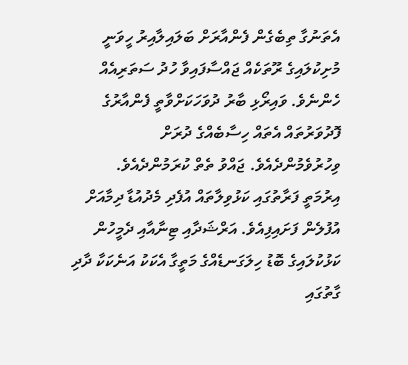އެތަނުގާ ތިބެގެން ފެންއާރަށް ބަލައިލާއިރު ހީވަނީ މުށިކުލައިގެ ރޫތަކެއް ޖައްސާފައިވާ ހުދު ސަތަރިއެއް ހެންނެވެ. ވައިރޯޅި ބާރު ދުވަހަކަށްވާތީ ފެންއާރުގެ ފޮދުވަރުތައް އެތައް ހިސާބެއްގެ ދުރަށް ވިހުރުވެމުންދެއެވެ. ޖައްވު ތެތް ކުރަމުންދެއެވެ.
އިރުމަތީ ފަރާތުގައި ކަޅުވިލާތައް އުފެދި މެދުއުޑާ ދިމާއަށް އުފުލެން ފަށައިފިއެވެ. އަރްޝަދާއި ޓިނާއާއި ދެމީހުން ކަޅުކުލައިގެ ބޮޑު ހިލަގަނޑެއްގެ މަތީގާ އެކަކު އަނެކަކާ ދާދި ގާތުގައި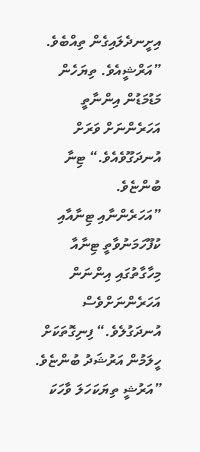އިށީނދެލައިގެން ތިއްބެވެ.
”އަރްޝީއެވެ. ތިޔަހެން މަޑުމަޑުން އިންނާތީ އަހަރެންނަށް ވަރަށް އުނދަގޫވެއެވެ.“ ޓިނާ ބުންޏެވެ.
”އަހަރެންނާއި ޓިނާއާއި ކުފޫހަމަނުވާތީ ޓިނާއާ މިހާގާތުގައި އިންނަން އަހަރެންނަށްވެސް އުނދަގުލެވެ.“ ފިނިގޮތަކަށް ހީލަމުން އަރުޝަދު ބުންޏެވެ.
”އަރުޝީ ތިޔަކަހަލަ ވާހަކަ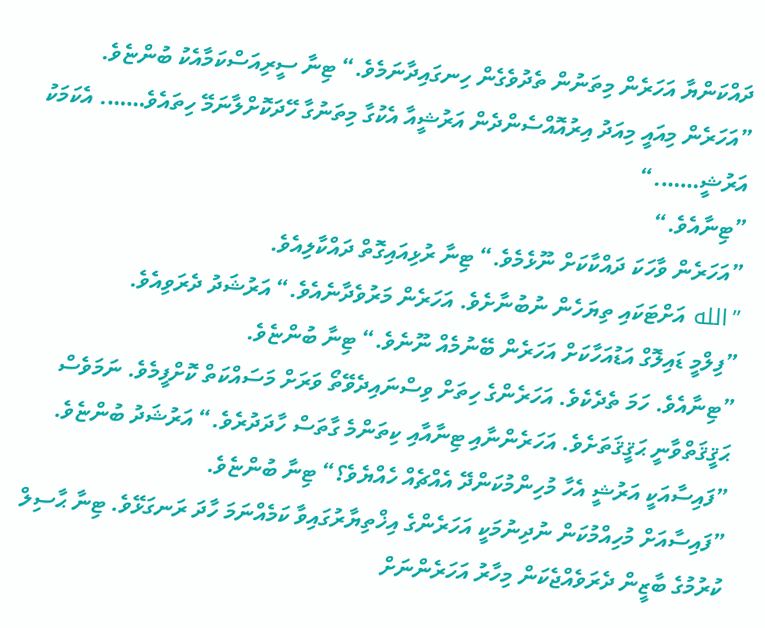ދައްކަންޔާ އަހަރެން މިތަނުން ތެދުވެގެން ހިނގައިދާނަމެވެ.“ ޓިނާ ސީރިއަސްކަމާއެކު ބުންޏެވެ. ”އަހަރެން މިއައީ މިއަދު އިރުއޮއްސެންދެން އަރުޝީއާ އެކުގާ މިތަނުގާ ހޭދަކޮށްލާނަމޭ ހިތައެވެ……. އެކަމަކު އަރުޝީ…….“
”ޓިނާއެވެ.“
”އަހަރެން ވާހަކަ ދައްކާކަށް ނޫޅެމެވެ.“ ޓިނާ ރުޅިއައިގޮތް ދައްކާލިއެވެ.
”الله އަށްޓަކައި ތިޔަހެން ނުބުނާށެވެ. އަހަރެން މަރުވެދާނެއެވެ.“ އަރުޝަދު ދެރަވިއެވެ.
”ފިލްމީ ޑައިލޮގް އަޑުއަހާކަށް އަހަރެން ބޭނުމެއް ނޫނެވެ.“ ޓިނާ ބުންޏެވެ.
”ޓިނާއެވެ. ހަމަ ތެދެކެވެ. އަހަރެންގެ ހިތަށް ވިސްނައިދެވޭތޯ ވަރަށް މަސައްކަތް ކޮށްފީމެވެ. ނަމަވެސް ޙަޤީޤަތްވާނީ ޙަޤީޤަތަށެވެ. އަހަރެންނާއި ޓިނާއާއި ކިތަންމެ ގާތަސް ހާދަދުރެވެ.“ އަރުޝަދު ބުންޏެވެ.
”ފައިސާއަކީ އަރުޝީ އެހާ މުހިންމުކަންދޭ އެއްޗެއް ހެއްޔެވެ؟“ ޓިނާ ބުންޏެވެ.
”ފައިސާއަށް މުހިއްމުކަން ނުދިނުމަކީ އަހަރެންގެ އިޚްތިޔާރުގައިވާ ކަމެއްނަމަ ހާދަ ރަނގަޅޭވެ. ޓިނާ ޙާސިލް ކުރުމުގެ ބާޒީން ދެރަވެއްޖެކަން މިހާރު އަހަރެންނަށް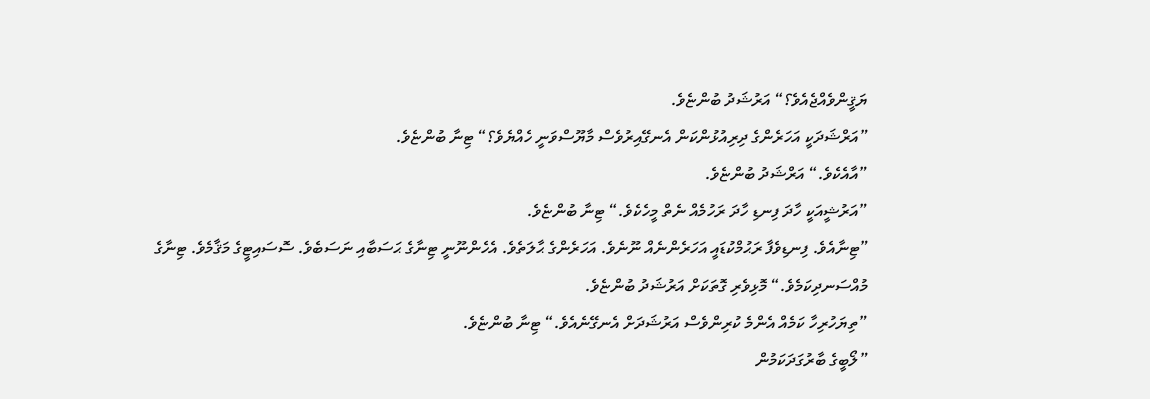ޔަޤީންވެއްޖެއެވެ؟“ އަރުޝަދު ބުންޏެވެ.
”އަރްޝަދަކީ އަހަރެންގެ ދިރިއުޅުންކަން އެނގޭއިރުވެސް މާޔޫސްވަނީ ހެއްޔެވެ؟“ ޓިނާ ބުންޏެވެ.
”އާއެކެވެ.“ އަރްޝަދު ބުންޏެވެ.
”އަރުޝީއަކީ ހާދަ ފިނޑި ހާދަ ރަހުމެއް ނެތް މީހެކެވެ.“ ޓިނާ ބުންޏެވެ.
”ޓިނާއެވެ. ފިނޑިވެފާ ރަޙުމްކުޑައީ އަހަރެންނެއް ނޫނެވެ. އަހަރެންގެ ޙާލަތެވެ. އެހެންނޫނީ ޓިނާގެ ޙަސަބާއި ނަސަބެވެ. ސޮސައިޓީގެ މަޤާމެވެ. ޓިނާގެ މުއްސަނދިކަމެވެ.“ މޮޅިވެރި ގޮތަކަށް އަރުޝަދު ބުންޏެވެ.
”ތިޔަހުރިހާ ކަމެއް އެންމެ ކުރިންވެސް އަރުޝަދަށް އެނގޭނެއެވެ.“ ޓިނާ ބުންޏެވެ.
”ލޯބީގެ ބާރުގަދަކަމުން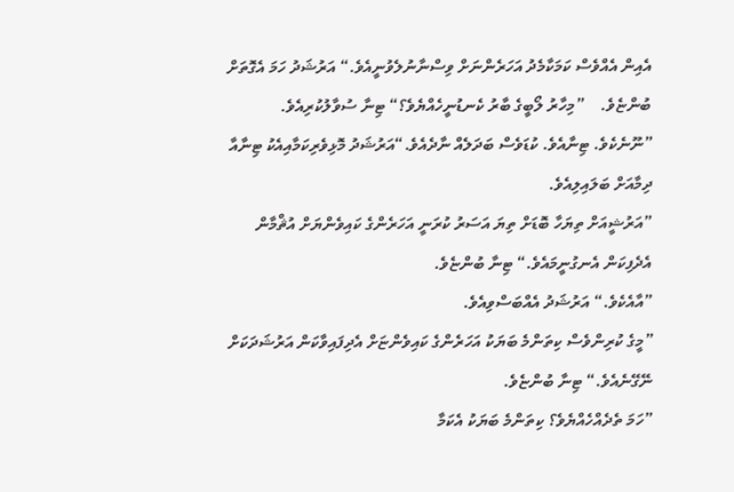އެއިން އެއްވެސް ކަމަކާމެދު އަހަރެންނަށް ވިސްނާނުލެވުނީއެވެ.“ އަރުޝަދު ހަމަ އެގޮތަށް ބުންޏެވެ.    ”މިހާރު ލޯބީގެ ބާރު ކެނޑުނީހެއްޔެވެ؟“ ޓިނާ ސުވާލުކުރިއެވެ.
”ނޫނެކެވެ. ޓިނާއެވެ. ކުޑަވެސް ބަދަލެއް ނާދެއެވެ.“އަރުޝަދު މޮޅިވެރިކަމާއިއެކު ޓިނާއާ ދިމާއަށް ބަލައިލިއެވެ.
”އަރުޝީއަށް ތިޔަހާ ބޮޑަށް ތިޔަ އަސަރު ކުރަނީ އަހަރެންގެ ކައިވެންޔަށް އުޘްމާން އެދެފިކަން އެނގުނީމައެވެ.“ ޓިނާ ބުންޏެވެ.
”އާއެކެވެ.“ އަރުޝަދު އެއްބަސްވިއެވެ.
”މީގެ ކުރިންވެސް ކިތަންމެ ބަޔަކު އަހަރެންގެ ކައިވެންޏަށް އެދިފައިވާކަން އަރުޝަދަކަށް ނޭގޭނެއެވެ.“ ޓިނާ ބުންޏެވެ.
”ހަމަ ތެދެއްހެއްޔެވެ؟ ކިތަންމެ ބަޔަކު އެކަމާ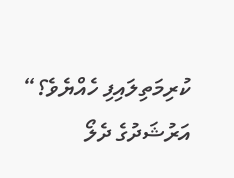ކުރިމަތިލައިފި ހެއްޔެވެ؟“ އަރުޝަދުގެ ދެލޯ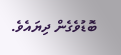ބޮޑުވެގެން ދިޔައެވެ.